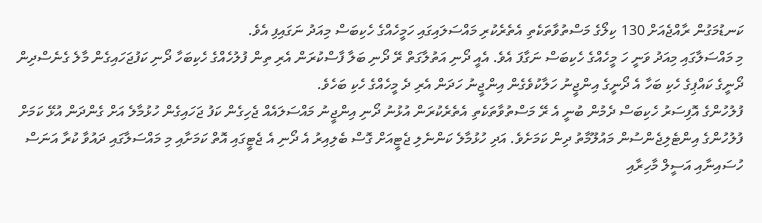ކަނޑުމަގުން ރާއްޖެއަށް 130 ކިލޯގެ މަސްތުވާތަކެތި އެތެރެކުރި މައްސަލައިގައި ހަމީހެއްގެ ހެކިބަސް މިއަދު ނަގައިފި އެވެ.
މި މައްސަލާގައި މިއަދު ވަނީ ހަ މީހެއްގެ ހެކިބަސް ނަގާފަ އެވެ. އެއީ ދޯނި އަތުލާގަތް ރޭ ދޯނި ބަލާ ފާސްކުރަން އެރި ތިން ފުލުހެއްގެ ހެކިބަހާ ދޯނި ކަފުޖަހައިގެން މާލެ ގެނެސްދިން ދޯނީގެ ކައްޕިގެ ހެކި ބަހާ އެ ދޯނީގެ އިންޖީނު ހަލާކުވެގެން އިންޖީނު ހަދަން އެރި ދެ މީހެއްގެ ހެކި ބަހެވެ.
ފުލުހުންގެ އޮފިސަރު ހެކިބަސް ދެމުން ބުނީ އެ ރޭ މަސްތުވާތަކެތި އެތެރެކުރަން އުޅުނު ދޯނި އިންޖީނު މައްސަލައެއް ޖެހިގެން ކަފު ޖަހައިގެން ހުޅުމާލެ އަށް ގެންދަން އުޅޭ ކަމަށް ފުލުހުންގެ އިންޓެލިޖެންސުން މައުލޫމާތު ދިން ކަމަށެވެ. އަދި ހުޅުމާލެ ކަންނެލި ޖެޓީއަށް ގޮސް ބެލިއިރު އެ ދޯނި އެ ޖެޓީގައި އޮތް ކަމަށާއި މި މައްސަލާގައި ދައުވާ ކުރާ އަނަސް ހުސައިނާއި އަސީލް މާހިރާއި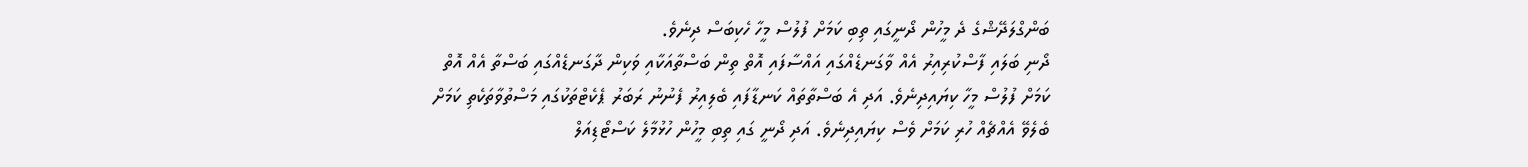ބަންގްލަދޭޝްގެ ދެ މީހުން ދޯނީގައި ތިބި ކަމަށް ފުލުސް މީހާ ހެކިބަސް ދިނެވެ.
ދޯނި ބަލައި ފާސްކުރިއިރު އެއް ވާގަނޑެއްގައި އައްސާފައި އޮތް ތިން ބަސްތާއަކާއި ވަކިން ދާގަނޑެއްގައި ބަސްތާ އެއް އޮތް ކަމަށް ފުލުސް މީހާ ކިޔައިދިނެވެ. އަދި އެ ބަސްތާތައް ކަނޑާފައި ބެލިއިރު ފެނުނު ރަބަރު ޕެކެޓްތަކުގައި މަސްތުވާތަކެތި ކަމަށް ބެލެވޭ އެއްޗެއް ހުރި ކަމަށް ވެސް ކިޔައިދިނެވެ. އަދި ދޯނީ ގައި ތިބި މީހުން ހުޅުމާލެ ކަސްޓޯޑިއަލް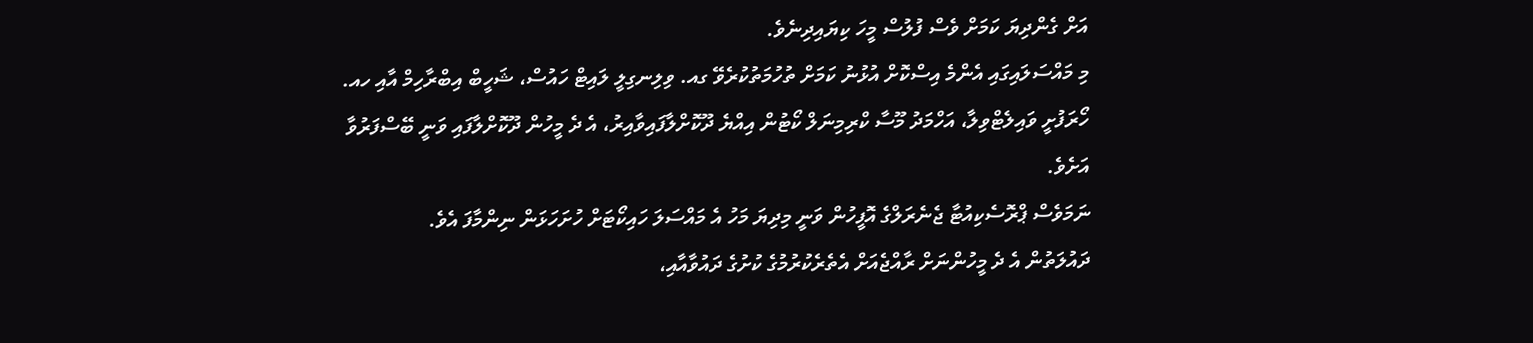އަށް ގެންދިޔަ ކަމަށް ވެސް ފުލުސް މީހަ ކިޔައިދިނެވެ.
މި މައްސަލައިގައި އެންމެ އިސްކޮށް އުޅުނު ކަމަށް ތުހުމަތުކުރެވޭ ގއ. ވިލިނގިލީ ލައިޓް ހައުސް، ޝަހީބް އިބްރާހިމް އާއި ހއ. ހޯރަފުށީ ވައިލެޓްވިލާ، އަހްމަދު މޫސާ ކްރިމިނަލް ކޯޓުން އިއްޔެ ދޫކޮށްލާފައިވާއިރު، އެ ދެ މީހުން ދޫކޮށްލާފައި ވަނީ ބޭސްފަރުވާ އަށެވެ.
ނަމަވެސް ޕްރޮސެކިއުޓާ ޖެނެރަލްގެ އޮފީހުން ވަނީ މިދިޔަ މަހު އެ މައްސަލަ ހައިކޯޓަށް ހުށަހަޅަން ނިންމާފަ އެވެ.
ދައުލަތުން އެ ދެ މީހުންނަށް ރާއްޖެއަށް އެތެރެކުރުމުގެ ކުށުގެ ދައުވާއާއި،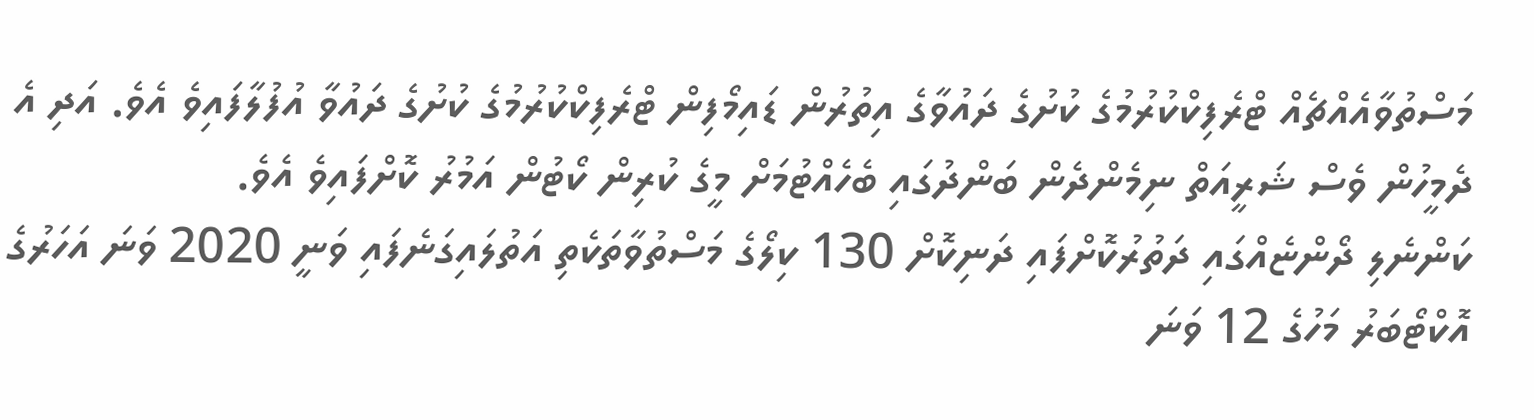މަސްތުވާއެއްޗެއް ޓްރެފިކްކުރުމުގެ ކުށުގެ ދައުވާގެ އިތުރުން ޑައިމޯފިން ޓްރެފިކްކުރުމުގެ ކުށުގެ ދައުވާ އުފުލާފައިވެ އެވެ. އަދި އެ ދެމީހުން ވެސް ޝަރީއަތް ނިމެންދެން ބަންދުގައި ބެހެއްޓުމަށް މީގެ ކުރިން ކޯޓުން އަމުރު ކޮށްފައިވެ އެވެ.
ކަންނެލި ދޯންޏެއްގައި ދަތުރުކޮށްފައި ދަނިކޮށް 130 ކިލޯގެ މަސްތުވާތަކެތި އަތުލައިގަނެފައި ވަނީ 2020 ވަނަ އަހަރުގެ އޮކްޓޯބަރު މަހުގެ 12 ވަނަ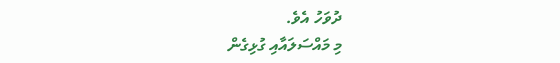ދުވަހު އެވެ.
މި މައްސަލައާއި ގުޅިގެން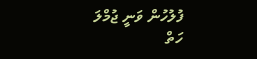ފުލުހުން ވަނީ ޖުމްލަ ހަތް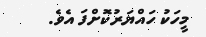މީހަކު ހައްޔަރުކޮށްފަ އެވެ.